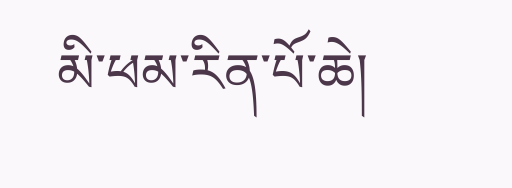མི་ཕམ་རིན་པོ་ཆེ།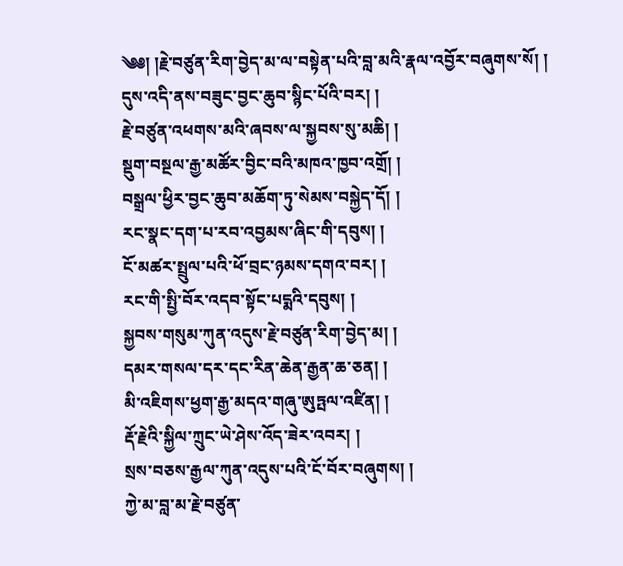༄༅། །རྗེ་བཙུན་རིག་བྱེད་མ་ལ་བསྟེན་པའི་བླ་མའི་རྣལ་འབྱོར་བཞུགས་སོ། །
དུས་འདི་ནས་བཟུང་བྱང་ཆུབ་སྙིང་པོའི་བར། །
རྗེ་བཙུན་འཕགས་མའི་ཞབས་ལ་སྐྱབས་སུ་མཆི། །
སྡུག་བསྔལ་རྒྱ་མཚོར་བྱིང་བའི་མཁའ་ཁྱབ་འགྲོ། །
བསྒྲལ་ཕྱིར་བྱང་ཆུབ་མཆོག་ཏུ་སེམས་བསྐྱེད་དོ། །
རང་སྣང་དག་པ་རབ་འབྱམས་ཞིང་གི་དབུས། །
ངོ་མཚར་སྤྲུལ་པའི་ཕོ་བྲང་ཉམས་དགའ་བར། །
རང་གི་སྤྱི་བོར་འདབ་སྟོང་པདྨའི་དབུས། །
སྐྱབས་གསུམ་ཀུན་འདུས་རྗེ་བཙུན་རིག་བྱེད་མ། །
དམར་གསལ་དར་དང་རིན་ཆེན་རྒྱན་ཆ་ཅན། །
མི་འཇིགས་ཕྱག་རྒྱ་མདའ་གཞུ་ཨུཏྤལ་འཛིན། །
རྡོ་རྗེའི་སྐྱིལ་ཀྲུང་ཡེ་ཤེས་འོད་ཟེར་འབར། །
སྲས་བཅས་རྒྱལ་ཀུན་འདུས་པའི་ངོ་བོར་བཞུགས། །
ཀྱེ་མ་བླ་མ་རྗེ་བཙུན་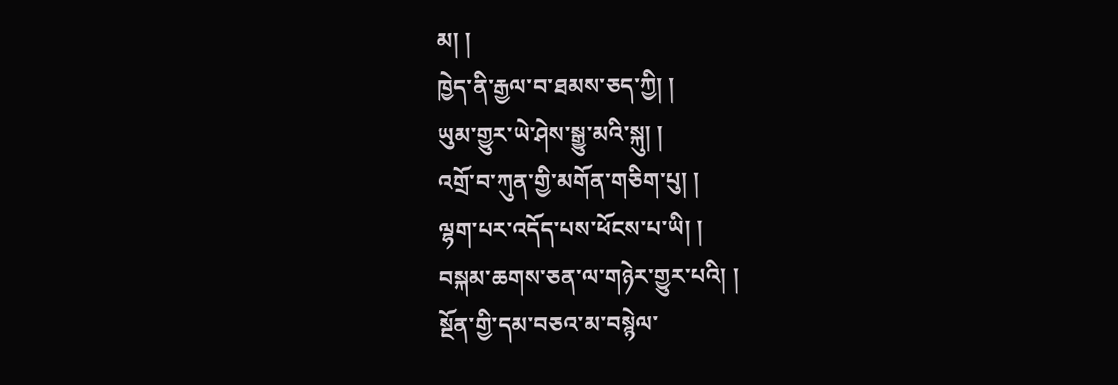མ། །
ཁྱེད་ནི་རྒྱལ་བ་ཐམས་ཅད་ཀྱི། །
ཡུམ་གྱུར་ཡེ་ཤེས་སྒྱུ་མའི་སྐུ། །
འགྲོ་བ་ཀུན་གྱི་མགོན་གཅིག་པུ། །
ལྷག་པར་འདོད་པས་ཕོངས་པ་ཡི། །
བསྐམ་ཆགས་ཅན་ལ་གཉེར་གྱུར་པའི། །
སྔོན་གྱི་དམ་བཅའ་མ་བསྙེལ་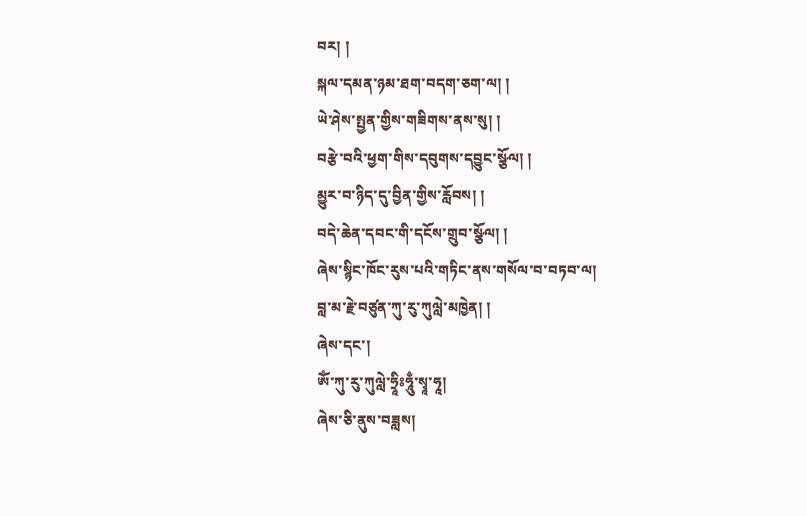བར། །
སྐལ་དམན་ཉམ་ཐག་བདག་ཅག་ལ། །
ཡེ་ཤེས་སྤྱན་གྱིས་གཟིགས་ནས་སུ། །
བརྩེ་བའི་ཕྱག་གིས་དབུགས་དབྱུང་སྩོལ། །
མྱུར་བ་ཉིད་དུ་བྱིན་གྱིས་རློབས། །
བདེ་ཆེན་དབང་གི་དངོས་གྲུབ་སྩོལ། །
ཞེས་སྙིང་ཁོང་རུས་པའི་གཏིང་ནས་གསོལ་བ་བཏབ་ལ།
བླ་མ་རྗེ་བཙུན་ཀུ་རུ་ཀུལླེ་མཁྱེན། །
ཞེས་དང་།
ཨོཾ་ཀུ་རུ་ཀུལླེ་ཧྲཱིཿཧཱུྃ་སྭཱ་ཧཱ།
ཞེས་ཅི་ནུས་བཟླས།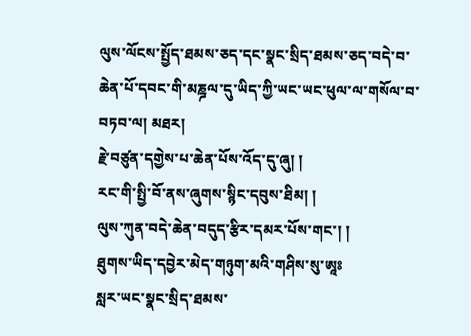ལུས་ལོངས་སྤྱོད་ཐམས་ཅད་དང་སྣང་སྲིད་ཐམས་ཅད་བདེ་བ་ཆེན་པོ་དབང་གི་མཎྜལ་དུ་ཡིད་ཀྱི་ཡང་ཡང་ཕུལ་ལ་གསོལ་བ་བཏབ་ལ། མཐར།
རྗེ་བཙུན་དགྱེས་པ་ཆེན་པོས་འོད་དུ་ཞུ། །
རང་གི་སྤྱི་བོ་ནས་ཞུགས་སྙིང་དབུས་ཐིམ། །
ལུས་ཀུན་བདེ་ཆེན་བདུད་རྩིར་དམར་པོས་གང་། །
ཐུགས་ཡིད་དབྱེར་མེད་གཉུག་མའི་གཤིས་སུ་ཨཱཿ
སླར་ཡང་སྣང་སྲིད་ཐམས་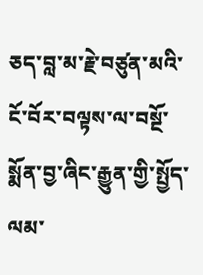ཅད་བླ་མ་རྗེ་བཙུན་མའི་ངོ་བོར་བལྟས་ལ་བསྔོ་སྨོན་བྱ་ཞིང་རྒྱུན་གྱི་སྤྱོད་ལམ་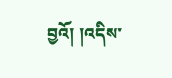བྱའོ། །འདིས་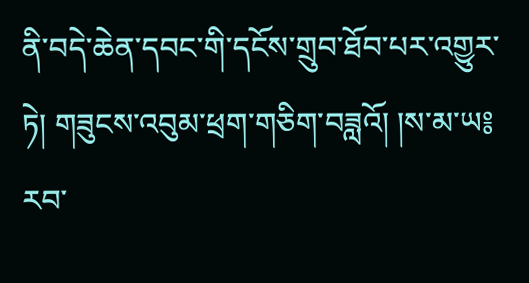ནི་བདེ་ཆེན་དབང་གི་དངོས་གྲུབ་ཐོབ་པར་འགྱུར་ཏེ། གཟུངས་འབུམ་ཕྲག་གཅིག་བཟླའོ། །ས་མ་ཡ༔
རབ་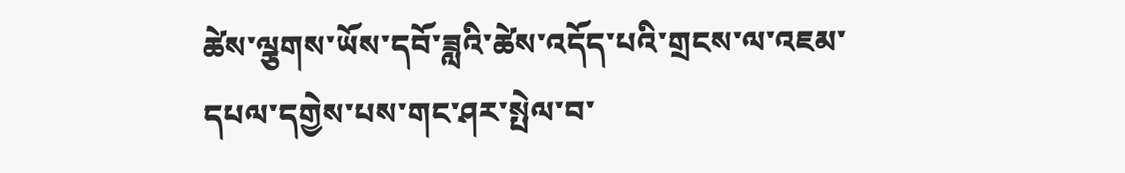ཚེས་ལྕགས་ཡོས་དབོ་ཟླའི་ཚེས་འདོད་པའི་གྲངས་ལ་འཇམ་དཔལ་དགྱེས་པས་གང་ཤར་སྤེལ་བ་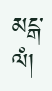མངྒ་ལཾ།